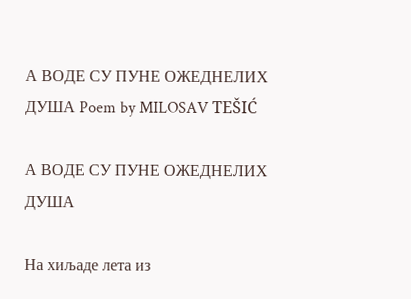А ВОДЕ СУ ПУНЕ ОЖЕДНЕЛИХ ДУША Poem by MILOSAV TEŠIĆ

А ВОДЕ СУ ПУНЕ ОЖЕДНЕЛИХ ДУША

На хиљаде лета из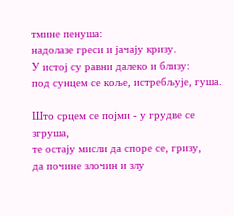тмине пенуша:
надолазе греси и јачају кризу.
У истој су равни далеко и близу:
под сунцем се коље, истребљује, гуша.

Што срцем се појми - у грудве се згруша,
те остају мисли да споре се, гризу,
да почине злочин и злу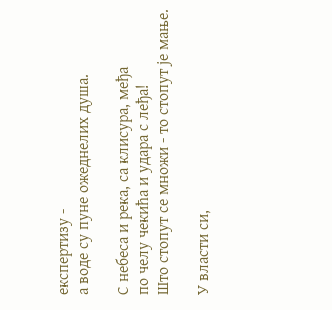експертизу -
а воде су пуне ожеднелих душа.

С небеса и река, са клисура, међа
по челу чекића и удара с леђа!
Што стопут се множи - то стопут је мање.

У власти си,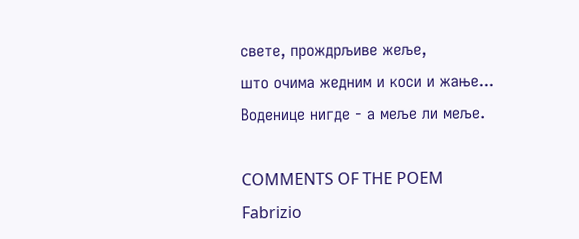свете, прождрљиве жеље,
што очима жедним и коси и жање...
Воденице нигде - а меље ли меље.

COMMENTS OF THE POEM
Fabrizio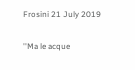Frosini 21 July 2019

''Ma le acque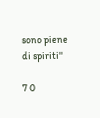sono piene di spiriti''

7 0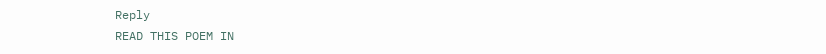Reply
READ THIS POEM IN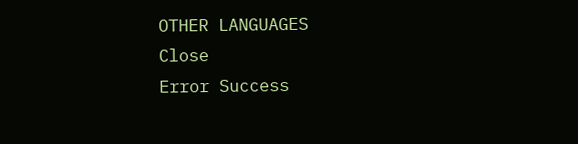OTHER LANGUAGES
Close
Error Success